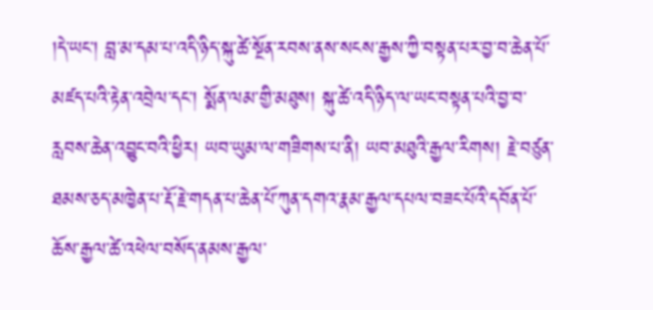།དེ་ཡང་། བླ་མ་དམ་པ་འདི་ཉིད་སྐུ་ཚེ་སྔོན་རབས་ནས་སངས་རྒྱས་ཀྱི་བསྟན་པར་བྱ་བ་ཆེན་པོ་མཛད་པའི་རྟེན་འབྲེལ་དང་། སྨོན་ལམ་གྱི་མཐུས། སྐུ་ཚེ་འདི་ཉིད་ལ་ཡང་བསྟན་པའི་བྱ་བ་རླབས་ཆེན་འབྱུང་བའི་ཕྱིར། ཡབ་ཡུམ་ལ་གཟིགས་པ་ནི། ཡབ་མཐུའི་རྒྱལ་རིགས། རྗེ་བཙུན་ཐམས་ཅད་མཁྱེན་པ་རྡོ་རྗེ་གདན་པ་ཆེན་པོ་ཀུན་དགའ་རྣམ་རྒྱལ་དཔལ་བཟང་པོའི་དབོན་པོ་ཆོས་རྒྱལ་ཚེ་འཕེལ་བསོད་ནམས་རྒྱལ་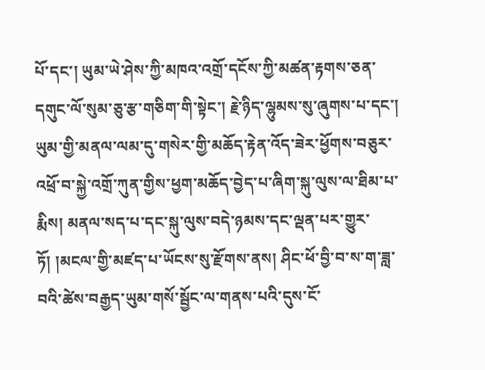པོ་དང་། ཡུམ་ཡེ་ཤེས་ཀྱི་མཁའ་འགྲོ་དངོས་ཀྱི་མཚན་རྟགས་ཅན་དགུང་ལོ་སུམ་ཅུ་རྩ་གཅིག་གི་སྟེང་། རྗེ་ཉིད་ལྷུམས་སུ་ཞུགས་པ་དང་། ཡུམ་གྱི་མནལ་ལམ་དུ་གསེར་གྱི་མཆོད་རྟེན་འོད་ཟེར་ཕྱོགས་བཅུར་འཕྲོ་བ་སྐྱེ་འགྲོ་ཀུན་གྱིས་ཕྱག་མཆོད་བྱེད་པ་ཞིག་སྐུ་ལུས་ལ་ཐིམ་པ་རྨིས། མནལ་སད་པ་དང་སྐུ་ལུས་བདེ་ཉམས་དང་ལྡན་པར་གྱུར་ཏོ། །མངལ་གྱི་མཛད་པ་ཡོངས་སུ་རྫོགས་ནས། ཤིང་ཕོ་བྱི་བ་ས་ག་ཟླ་བའི་ཚེས་བརྒྱད་ཡུམ་གསོ་སྦྱོང་ལ་གནས་པའི་དུས་ངོ་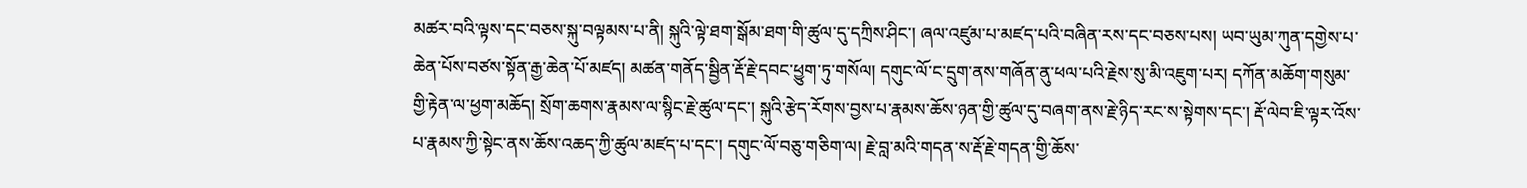མཚར་བའི་ལྟས་དང་བཅས་སྐུ་བལྟམས་པ་ནི། སྐུའི་ལྟེ་ཐག་སྒོམ་ཐག་གི་ཚུལ་དུ་དཀྲིས་ཤིང་། ཞལ་འཛུམ་པ་མཛད་པའི་བཞིན་རས་དང་བཅས་པས། ཡབ་ཡུམ་ཀུན་དགྱེས་པ་ཆེན་པོས་བཙས་སྟོན་རྒྱ་ཆེན་པོ་མཛད། མཚན་གནོད་སྦྱིན་རྡོ་རྗེ་དབང་ཕྱུག་ཏུ་གསོལ། དགུང་ལོ་ང་དྲུག་ནས་གཞོན་ནུ་ཕལ་པའི་རྗེས་སུ་མི་འཇུག་པར། དཀོན་མཆོག་གསུམ་གྱི་རྟེན་ལ་ཕྱག་མཆོད། སྲོག་ཆགས་རྣམས་ལ་སྙིང་རྗེ་ཚུལ་དང་། སྐུའི་རྩེད་རོགས་བྱས་པ་རྣམས་ཆོས་ཉན་གྱི་ཚུལ་དུ་བཞག་ནས་རྗེ་ཉིད་རང་ས་སྟེགས་དང་། རྡོ་ལེབ་ཇི་ལྟར་འོས་པ་རྣམས་ཀྱི་སྟེང་ནས་ཆོས་འཆད་ཀྱི་ཚུལ་མཛད་པ་དང་། དགུང་ལོ་བཅུ་གཅིག་ལ། རྗེ་བླ་མའི་གདན་ས་རྡོ་རྗེ་གདན་གྱི་ཆོས་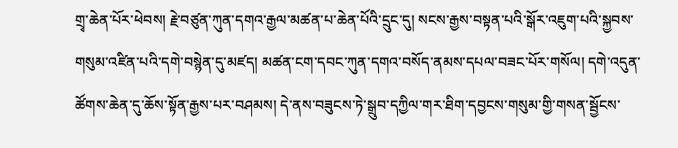གྲྭ་ཆེན་པོར་ཕེབས། རྗེ་བཙུན་ཀུན་དགའ་རྒྱལ་མཚན་པ་ཆེན་པོའི་དྲུང་དུ། སངས་རྒྱས་བསྟན་པའི་སྒོར་འཇུག་པའི་སྐྱབས་གསུམ་འཛིན་པའི་དགེ་བསྙེན་དུ་མཛད། མཚན་ངག་དབང་ཀུན་དགའ་བསོད་ནམས་དཔལ་བཟང་པོར་གསོལ། དགེ་འདུན་ཚོགས་ཆེན་དུ་ཆོས་སྟོན་རྒྱས་པར་བཤམས། དེ་ནས་བཟུངས་ཏེ་སྒྲུབ་དཀྱིལ་གར་ཐིག་དབྱངས་གསུམ་གྱི་གསན་སྦྱོངས་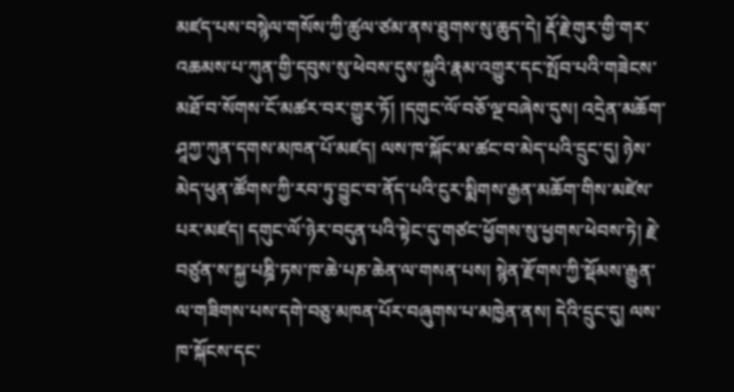མཛད་པས་བསྙེལ་གསོས་ཀྱི་ཚུལ་ཙམ་ནས་ཐུགས་སུ་ཆུད་དེ། རྡོ་རྗེ་གུར་གྱི་གར་འཆམས་པ་ཀུན་གྱི་དབུས་སུ་ཕེབས་དུས་སྐུའི་རྣམ་འགྱུར་དང་སྤོབ་པའི་གཟེངས་མཐོ་བ་སོགས་ངོ་མཚར་བར་གྱུར་ཏོ། །དགུང་ལོ་བཅོ་ལྔ་བཞེས་དུས། འདྲེན་མཆོག་ཤཱཀྱ་ཀུན་དགས་མཁན་པོ་མཛད། ལས་ཁ་སྐོང་མ་ཚང་བ་མེད་པའི་དྲུང་དུ། ཉེས་མེད་ཕུན་ཚོགས་ཀྱི་རབ་ཏུ་བྱུང་བ་ནོད་པའི་ངུར་སྨིགས་རྒྱན་མཆོག་གིས་མཛེས་པར་མཛད། དགུང་ལོ་ཉེར་བདུན་པའི་སྟེང་དུ་གཙང་ཕྱོགས་སུ་ཕྱགས་ཕེབས་ཏེ། རྗེ་བཙུན་ས་སྐྱ་པཎྜི་ཏས་ཁ་ཆེ་པཎ་ཆེན་ལ་གསན་པས། སྙེན་རྫོགས་ཀྱི་སྡོམས་རྒྱུན་ལ་གཟིགས་པས་དགེ་བཅུ་མཁན་པོར་བཞུགས་པ་མཁྱེན་ནས། དེའི་དྲུང་དུ། ལས་ཁ་སྐོངས་དང་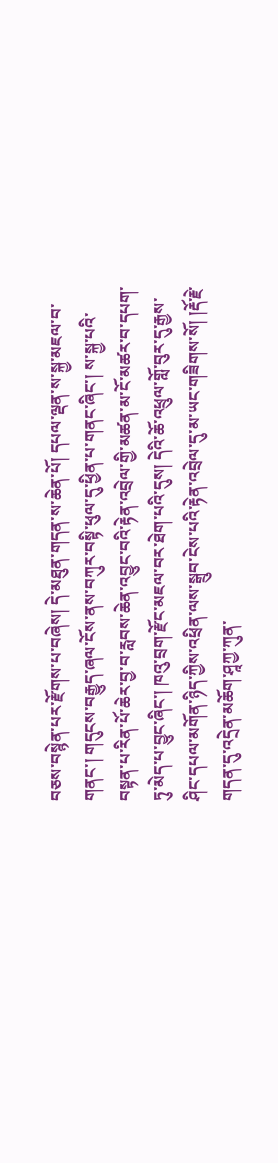བཅས་བསྙེན་པར་རྫོགས་པ་བཞེས། དེ་མཐུན་གདན་ས་ཆེན་པོ། དཔལ་ལྡན་ས་སྐྱ་མཇལ་བ་གནང་། གདུངས་བརྒྱུད་ཞལ་ངོས་ནས་བཀུར་བསྟི་ཕུལ་དུ་ཕྱིན་པ་གནང་ཞིང་། ས་སྐྱ་པའི་བསྟན་པ་རིན་པོ་ཆེར་བྱ་བ་རླབས་ཆེན་འབྱུང་བའི་རྟེན་འབྲེལ་གྱི་མཚན་མ་ངོ་མཚར་བ་དཔག་ཏུ་མེད་པ་བྱུང་ཞིང་། ཁའུ་བྲག་རྫོང་མཇལ་བར་ཐེག་པའི་དུས། དེའི་ཆོ་འཕྲུལ་གློ་བུར་དུ་རྒྱས་ཤིང་དཔལ་མགོན་ཉིད་ཀྱིས་འཕྲིན་ལས་སྒྲུབ་ངེས་པའི་རྟེན་འབྲེལ་དུ་མ་ཡང་གཟིགས་སོ། །རྡོ་རྗེ་གདན་དུ་འདྲེན་མཆོག་ཤཱཀྱ་ཀུན་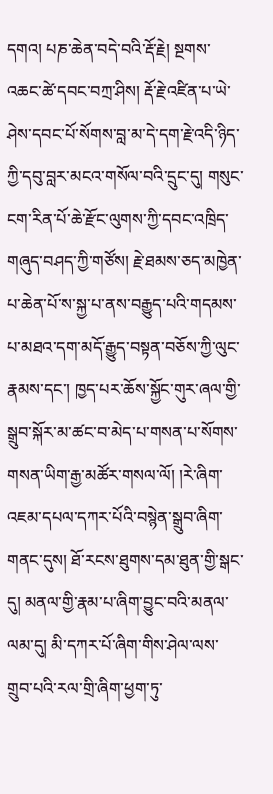དགའ། པཎ་ཆེན་བདེ་བའི་རྡོ་རྗེ། སྔགས་འཆང་ཚེ་དབང་བཀྲ་ཤིས། རྡོ་རྗེ་འཛིན་པ་ཡེ་ཤེས་དབང་པོ་སོགས་བླ་མ་དེ་དག་རྗེ་འདི་ཉིད་ཀྱི་དབུ་བླར་མངའ་གསོལ་བའི་དྲུང་དུ། གསུང་ངག་རིན་པོ་ཆེ་རྫོང་ལུགས་ཀྱི་དབང་འཁྲིད་གཞུད་བཤད་ཀྱི་གཙོས། རྗེ་ཐམས་ཅད་མཁྱེན་པ་ཆེན་པོ་ས་སྐྱ་པ་ནས་བརྒྱུད་པའི་གདམས་པ་མཐའ་དག་མདོ་རྒྱུད་བསྟན་བཅོས་ཀྱི་ལུང་རྣམས་དང་། ཁྱད་པར་ཆོས་སྐྱོང་གུར་ཞལ་གྱི་སྒྲུབ་སྐོར་མ་ཚང་བ་མེད་པ་གསན་པ་སོགས་གསན་ཡིག་རྒྱ་མཚོར་གསལ་ལོ། །རེ་ཞིག་འཇམ་དཔལ་དཀར་པོའི་བསྙེན་སྒྲུབ་ཞིག་གནང་དུས། ཐོ་རངས་ཐུགས་དམ་ཐུན་གྱི་སྒང་དུ། མནལ་གྱི་རྣམ་པ་ཞིག་བྱུང་བའི་མནལ་ལམ་དུ། མི་དཀར་པོ་ཞིག་གིས་ཤེལ་ལས་གྲུབ་པའི་རལ་གྲི་ཞིག་ཕྱག་ཏུ་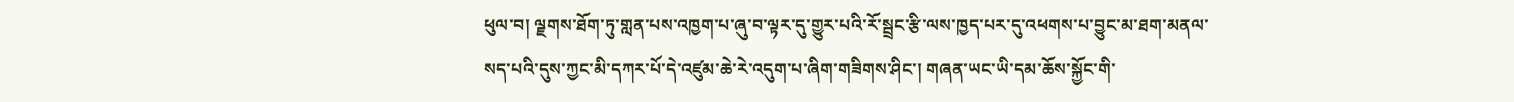ཕུལ་བ། ལྗགས་ཐོག་ཏུ་གླན་པས་འཁྱག་པ་ཞུ་བ་ལྟར་དུ་གྱུར་པའི་རོ་སྦྲང་རྩི་ལས་ཁྱད་པར་དུ་འཕགས་པ་བྱུང་མ་ཐག་མནལ་སད་པའི་དུས་ཀྱང་མི་དཀར་པོ་དེ་འཛུམ་ཆེ་རེ་འདུག་པ་ཞིག་གཟིགས་ཤིང་། གཞན་ཡང་ཡི་དམ་ཆོས་སྐྱོང་གི་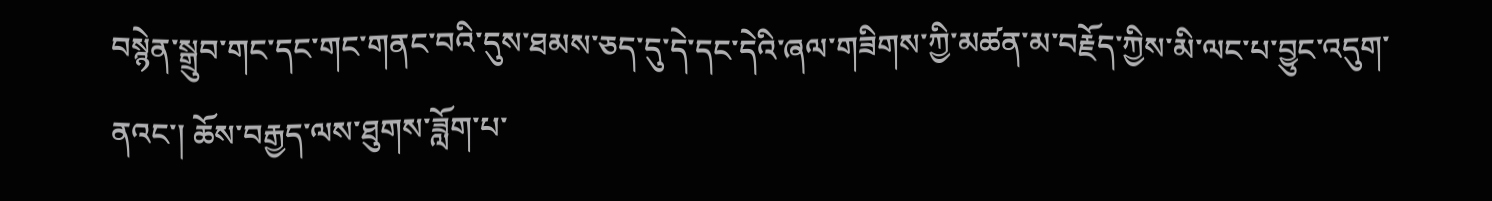བསྙེན་སྒྲུབ་གང་དང་གང་གནང་བའི་དུས་ཐམས་ཅད་དུ་དེ་དང་དེའི་ཞལ་གཟིགས་ཀྱི་མཚན་མ་བརྗོད་ཀྱིས་མི་ལང་པ་བྱུང་འདུག་ནའང་། ཆོས་བརྒྱད་ལས་ཐུགས་ཟློག་པ་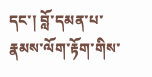དང་། བློ་དམན་པ་རྣམས་ལོག་རྟོག་གིས་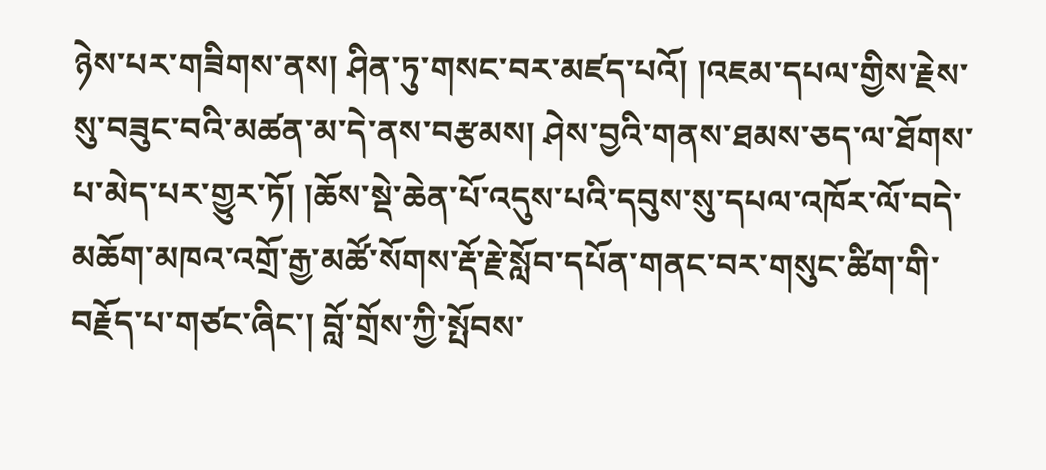ཉེས་པར་གཟིགས་ནས། ཤིན་ཏུ་གསང་བར་མཛད་པའོ། །འཇམ་དཔལ་གྱིས་རྗེས་སུ་བཟུང་བའི་མཚན་མ་དེ་ནས་བརྩམས། ཤེས་བྱའི་གནས་ཐམས་ཅད་ལ་ཐོགས་པ་མེད་པར་གྱུར་ཏོ། །ཆོས་སྡེ་ཆེན་པོ་འདུས་པའི་དབུས་སུ་དཔལ་འཁོར་ལོ་བདེ་མཆོག་མཁའ་འགྲོ་རྒྱ་མཚོ་སོགས་རྡོ་རྗེ་སློབ་དཔོན་གནང་བར་གསུང་ཚིག་གི་བརྗོད་པ་གཙང་ཞིང་། བློ་གྲོས་ཀྱི་སྤོབས་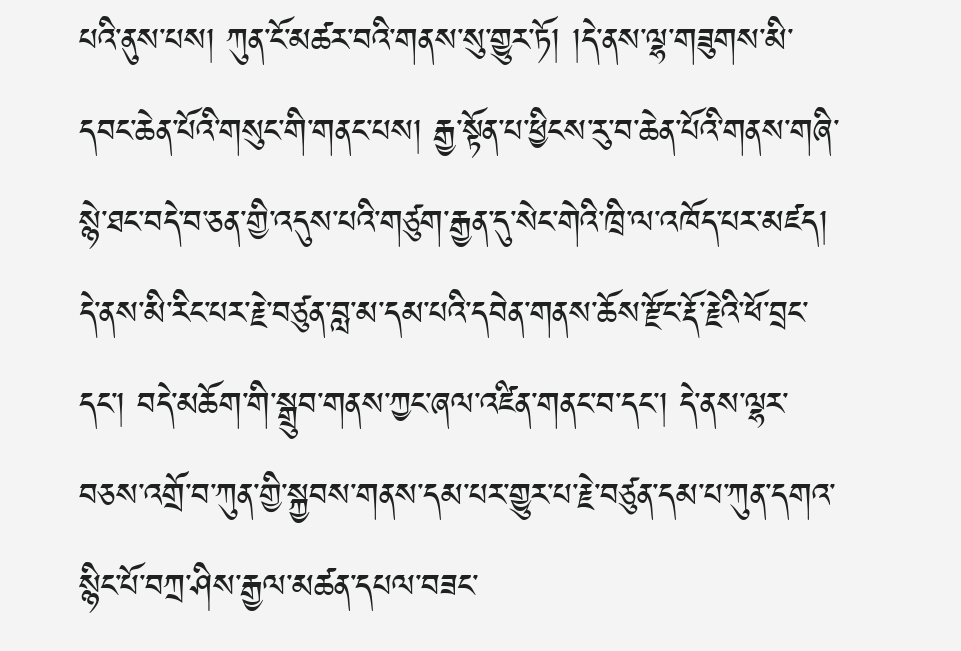པའི་ནུས་པས། ཀུན་ངོ་མཚར་བའི་གནས་སུ་གྱུར་ཏོ། །དེ་ནས་ལྷ་གཟུགས་མི་དབང་ཆེན་པོའི་གསུང་གི་གནང་པས། རྒྱ་སྟོན་པ་ཕྱིངས་རུ་བ་ཆེན་པོའི་གནས་གཞི་སྙེ་ཐང་བདེ་བ་ཅན་གྱི་འདུས་པའི་གཙུག་རྒྱན་དུ་སེང་གེའི་ཁྲི་ལ་འཁོད་པར་མཛད། དེ་ནས་མི་རིང་པར་རྗེ་བཙུན་བླ་མ་དམ་པའི་དབེན་གནས་ཆོས་རྫོང་རྡོ་རྗེའི་ཕོ་བྲང་དང་། བདེ་མཆོག་གི་སྒྲུབ་གནས་ཀྱང་ཞལ་འཛིན་གནང་བ་དང་། དེ་ནས་ལྷར་བཅས་འགྲོ་བ་ཀུན་གྱི་སྐྱབས་གནས་དམ་པར་གྱུར་པ་རྗེ་བཙུན་དམ་པ་ཀུན་དགའ་སྙིང་པོ་བཀྲ་ཤིས་རྒྱལ་མཚན་དཔལ་བཟང་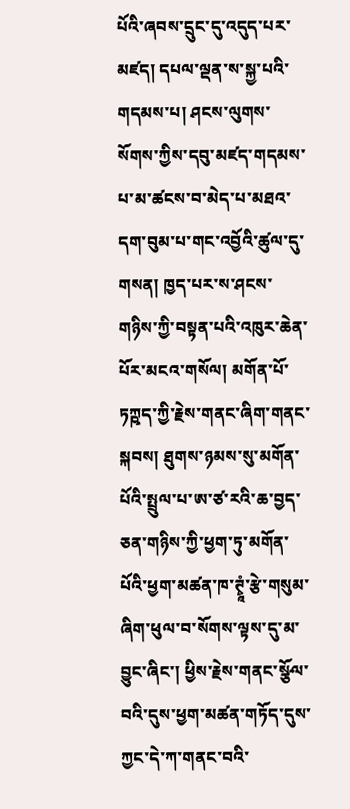པོའི་ཞབས་དྲུང་དུ་འདུད་པར་མཛད། དཔལ་ལྡན་ས་སྐྱ་པའི་གདམས་པ། ཤངས་ལུགས་སོགས་ཀྱིས་དབུ་མཛད་གདམས་པ་མ་ཚངས་བ་མེད་པ་མཐའ་དག་བུམ་པ་གང་འབྱོའི་ཚུལ་དུ་གསན། ཁྱད་པར་ས་ཤངས་གཉིས་ཀྱི་བསྟན་པའི་འཁུར་ཆེན་པོར་མངའ་གསོལ། མགོན་པོ་ཏཀྵད་ཀྱི་རྗེས་གནང་ཞིག་གནང་སྐབས། ཐུགས་ཉམས་སུ་མགོན་པོའི་སྤྲུལ་པ་ཨ་ཙ་རའི་ཆ་བྱད་ཅན་གཉིས་ཀྱི་ཕྱག་ཏུ་མགོན་པོའི་ཕྱག་མཚན་ཁ་ཊྭཱཾ་རྩེ་གསུམ་ཞིག་ཕུལ་བ་སོགས་ལྟས་དུ་མ་བྱུང་ཞིང་། ཕྱིས་རྗེས་གནང་སྩོལ་བའི་དུས་ཕྱག་མཚན་གཏོད་དུས་ཀྱང་དེ་ཀ་གནང་བའི་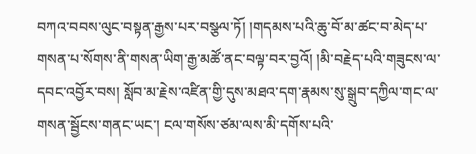བཀའ་བབས་ལུང་བསྟན་རྒྱས་པར་བསྩལ་ཏོ། །གདམས་པའི་ཆུ་བོ་མ་ཚང་བ་མེད་པ་གསན་པ་སོགས་ནི་གསན་ཡིག་རྒྱ་མཚོ་ནང་བལྟ་བར་བྱའོ། །མི་བརྗེད་པའི་གཟུངས་ལ་དབང་འབྱོར་བས། སློབ་མ་རྗེས་འཛིན་གྱི་དུས་མཐའ་དག་རྣམས་སུ་སྒྲུབ་དཀྱིལ་གང་ལ་གསན་སྦྱོངས་གནང་ཡང་། ངལ་གསོས་ཙམ་ལས་མི་དགོས་པའི་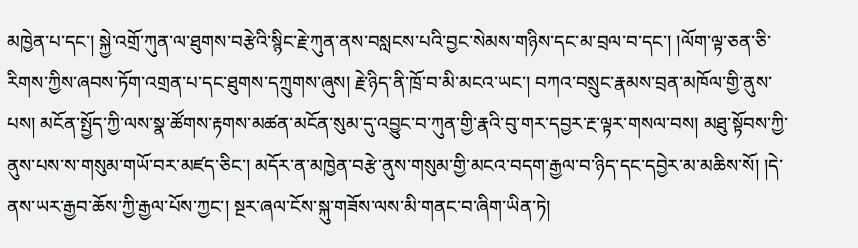མཁྱེན་པ་དང་། སྐྱེ་འགྲོ་ཀུན་ལ་ཐུགས་བརྩེའི་སྙིང་རྗེ་ཀུན་ནས་བསླངས་པའི་བྱང་སེམས་གཉིས་དང་མ་བྲལ་བ་དང་། །ལོག་ལྟ་ཅན་ཅི་རིགས་ཀྱིས་ཞབས་ཏོག་འགྲན་པ་དང་ཐུགས་དཀྲུགས་ཞུས། རྗེ་ཉིད་ནི་ཁྲོ་བ་མི་མངའ་ཡང་། བཀའ་བསྲུང་རྣམས་བྲན་མཁོལ་གྱི་ནུས་པས། མངོན་སྤྱོད་ཀྱི་ལས་སྣ་ཚོགས་རྟགས་མཚན་མངོན་སུམ་དུ་འབྱུང་བ་ཀུན་གྱི་རྣའི་བུ་གར་དབྱར་རྔ་ལྟར་གསལ་བས། མཐུ་སྟོབས་ཀྱི་ནུས་པས་ས་གསུམ་གཡོ་བར་མཛད་ཅིང་། མདོར་ན་མཁྱེན་བརྩེ་ནུས་གསུམ་གྱི་མངའ་བདག་རྒྱལ་བ་ཉིད་དང་དབྱེར་མ་མཆིས་སོ། །དེ་ནས་ཡར་རྒྱབ་ཆོས་ཀྱི་རྒྱལ་པོས་ཀྱང་། སྔར་ཞལ་ངོས་སྐུ་གཟོས་ལས་མི་གནང་བ་ཞིག་ཡིན་ཏེ།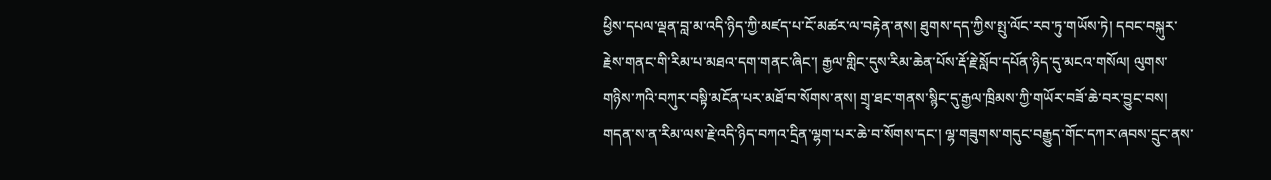ཕྱིས་དཔལ་ལྡན་བླ་མ་འདི་ཉིད་ཀྱི་མཛད་པ་ངོ་མཚར་ལ་བརྟེན་ནས། ཐུགས་དད་ཀྱིས་སྤུ་ལོང་རབ་ཏུ་གཡོས་ཏེ། དབང་བསྐུར་རྗེས་གནང་གི་རིམ་པ་མཐའ་དག་གནང་ཞིང་། རྒྱལ་གླིང་དུས་རིམ་ཆེན་པོས་རྡོ་རྗེ་སློབ་དཔོན་ཉིད་དུ་མངའ་གསོལ། ལུགས་གཉིས་ཀའི་བཀུར་བསྟི་མངོན་པར་མཐོ་བ་སོགས་ནས། གྲྭ་ཐང་གནས་སྙིང་དུ་རྒྱལ་ཁྲིམས་ཀྱི་གཡོར་བཟོ་ཆེ་བར་བྱུང་བས། གདན་ས་ན་རིམ་ལས་རྗེ་འདི་ཉིད་བཀའ་དྲིན་ལྷག་པར་ཆེ་བ་སོགས་དང་། ལྷ་གཟུགས་གདུང་བརྒྱུད་གོང་དཀར་ཞབས་དྲུང་ནས་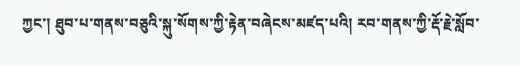ཀྱང་། ཐུབ་པ་གནས་བཅུའི་སྐུ་སོགས་ཀྱི་རྟེན་བཞེངས་མཛད་པའི། རབ་གནས་ཀྱི་རྡོ་རྗེ་སློབ་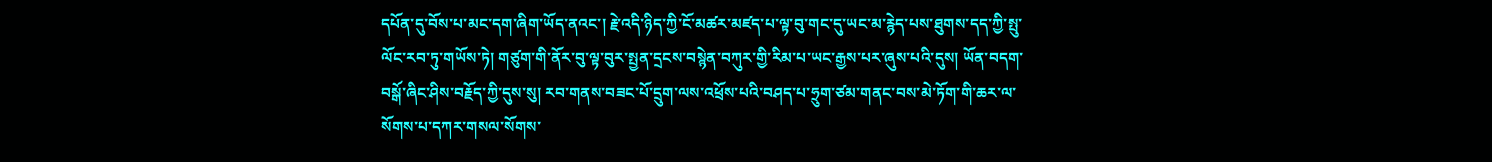དཔོན་དུ་བོས་པ་མང་དག་ཞིག་ཡོད་ནའང་། རྗེ་འདི་ཉིད་ཀྱི་ངོ་མཚར་མཛད་པ་ལྟ་བུ་གང་དུ་ཡང་མ་རྙེད་པས་ཐུགས་དད་ཀྱི་སྤུ་ལོང་རབ་ཏུ་གཡོས་ཏེ། གཙུག་གི་ནོར་བུ་ལྟ་བུར་སྤྱན་དྲངས་བསྙེན་བཀུར་གྱི་རིམ་པ་ཡང་རྒྱས་པར་ཞུས་པའི་དུས། ཡོན་བདག་བསྒོ་ཞིང་ཤིས་བརྗོད་ཀྱི་དུས་སུ། རབ་གནས་བཟང་པོ་དྲུག་ལས་འཕྲོས་པའི་བཤད་པ་ཧྲུག་ཙམ་གནང་བས་མེ་ཏོག་གི་ཆར་ལ་སོགས་པ་དཀར་གསལ་སོགས་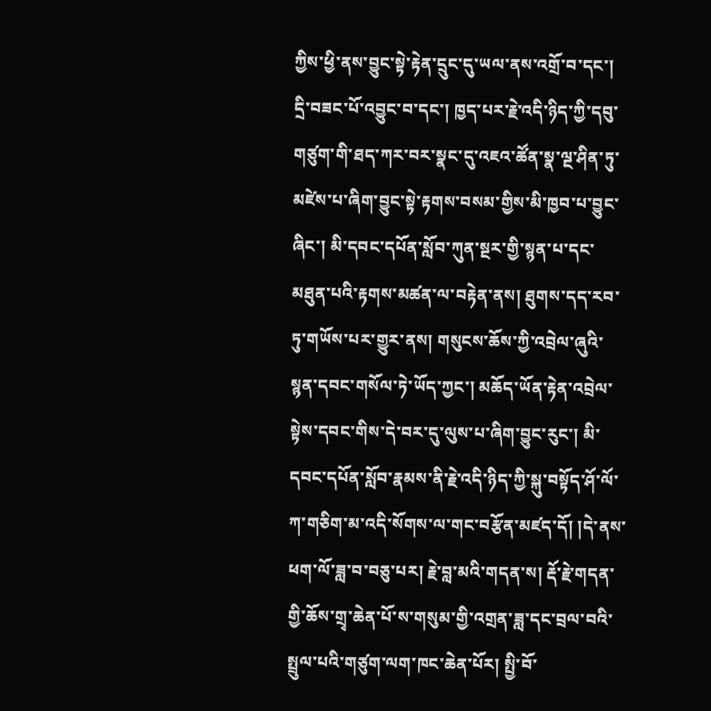ཀྱིས་ཕྱི་ནས་བྱུང་སྟེ་རྟེན་དྲུང་དུ་ཡལ་ནས་འགྲོ་བ་དང་། དྲི་བཟང་པོ་འབྱུང་བ་དང་། ཁྱད་པར་རྗེ་འདི་ཉིད་ཀྱི་དབུ་གཙུག་གི་ཐད་ཀར་བར་སྣང་དུ་འཇའ་ཚོན་སྣ་ལྔ་ཤིན་ཏུ་མཛེས་པ་ཞིག་བྱུང་སྟེ་རྟགས་བསམ་གྱིས་མི་ཁྱབ་པ་བྱུང་ཞིང་། མི་དབང་དཔོན་སློབ་ཀུན་སྔར་གྱི་སྙན་པ་དང་མཐུན་པའི་རྟགས་མཚན་ལ་བརྟེན་ནས། ཐུགས་དད་རབ་ཏུ་གཡོས་པར་གྱུར་ནས། གསུངས་ཆོས་ཀྱི་འབྲེལ་ཞུའི་སྙན་དབང་གསོལ་ཏེ་ཡོད་ཀྱང་། མཆོད་ཡོན་རྟེན་འབྲེལ་སྟེས་དབང་གིས་དེ་བར་དུ་ལུས་པ་ཞིག་བྱུང་རུང་། མི་དབང་དཔོན་སློབ་རྣམས་ནི་རྗེ་འདི་ཉིད་ཀྱི་སྐུ་བསྟོད་ཤོ་ལོ་ཀ་གཅིག་མ་འདི་སོགས་ལ་གང་བརྩོན་མཛད་དོ། །དེ་ནས་ཕག་ལོ་ཟླ་བ་བཅུ་པར། རྗེ་བླ་མའི་གདན་ས། རྡོ་རྗེ་གདན་གྱི་ཆོས་གྲྭ་ཆེན་པོ་ས་གསུམ་གྱི་འགྲན་ཟླ་དང་བྲལ་བའི་སྤྲུལ་པའི་གཙུག་ལག་ཁང་ཆེན་པོར། སྤྱི་བོ་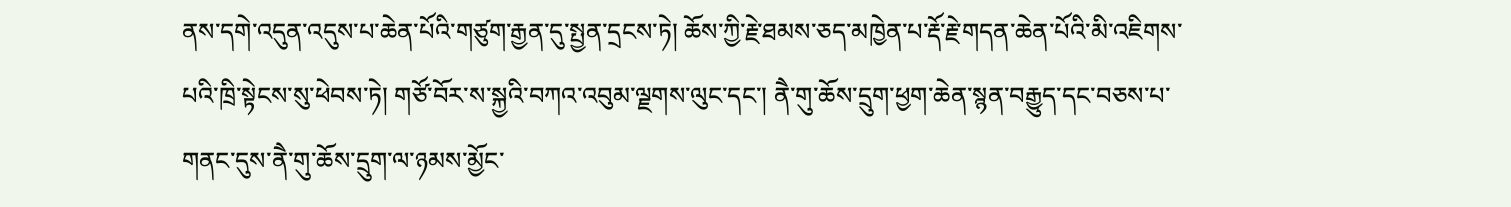ནས་དགེ་འདུན་འདུས་པ་ཆེན་པོའི་གཙུག་རྒྱན་དུ་སྤྱན་དྲངས་ཏེ། ཆོས་ཀྱི་རྗེ་ཐམས་ཅད་མཁྱེན་པ་རྡོ་རྗེ་གདན་ཆེན་པོའི་མི་འཇིགས་པའི་ཁྲི་སྟེངས་སུ་ཕེབས་ཏེ། གཙོ་བོར་ས་སྐྱའི་བཀའ་འབུམ་ལྗགས་ལུང་དང་། ནཻ་གུ་ཆོས་དྲུག་ཕྱག་ཆེན་སྙན་བརྒྱུད་དང་བཅས་པ་གནང་དུས་ནཻ་གུ་ཆོས་དྲུག་ལ་ཉམས་མྱོང་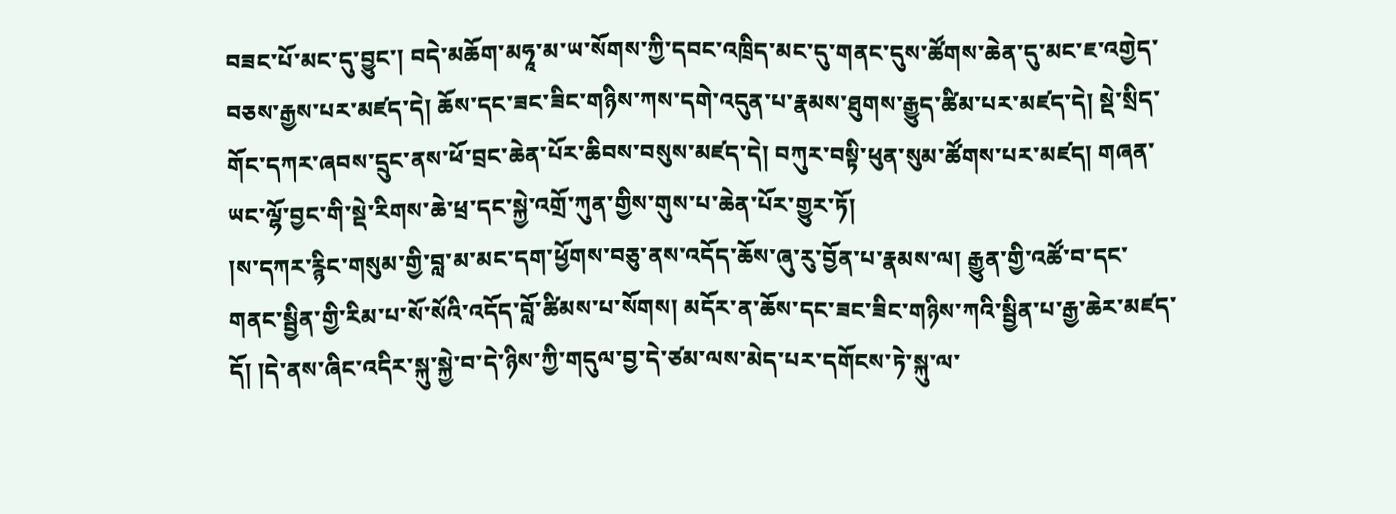བཟང་པོ་མང་དུ་བྱུང་། བདེ་མཆོག་མཧཱ་མ་ཡ་སོགས་ཀྱི་དབང་འཁྲིད་མང་དུ་གནང་དུས་ཚོགས་ཆེན་དུ་མང་ཇ་འགྱེད་བཅས་རྒྱས་པར་མཛད་དེ། ཆོས་དང་ཟང་ཟིང་གཉིས་ཀས་དགེ་འདུན་པ་རྣམས་ཐུགས་རྒྱུད་ཚིམ་པར་མཛད་དེ། སྡེ་སྲིད་གོང་དཀར་ཞབས་དྲུང་ནས་ཕོ་བྲང་ཆེན་པོར་ཆིབས་བསུས་མཛད་དེ། བཀུར་བསྟི་ཕུན་སུམ་ཚོགས་པར་མཛད། གཞན་ཡང་ལྷོ་བྱང་གི་སྡེ་རིགས་ཆེ་ཕྲ་དང་སྐྱེ་འགྲོ་ཀུན་གྱིས་གུས་པ་ཆེན་པོར་གྱུར་ཏོ།
།ས་དཀར་རྙིང་གསུམ་གྱི་བླ་མ་མང་དག་ཕྱོགས་བཅུ་ནས་འདོད་ཆོས་ཞུ་རུ་བྱོན་པ་རྣམས་ལ། རྒྱུན་གྱི་འཚོ་བ་དང་གནང་སྦྱིན་གྱི་རིམ་པ་སོ་སོའི་འདོད་བློ་ཚིམས་པ་སོགས། མདོར་ན་ཆོས་དང་ཟང་ཟིང་གཉིས་ཀའི་སྦྱིན་པ་རྒྱ་ཆེར་མཛད་དོ། །དེ་ནས་ཞིང་འདིར་སྐུ་སྐྱེ་བ་དེ་ཉིས་ཀྱི་གདུལ་བྱ་དེ་ཙམ་ལས་མེད་པར་དགོངས་ཏེ་སྐུ་ལ་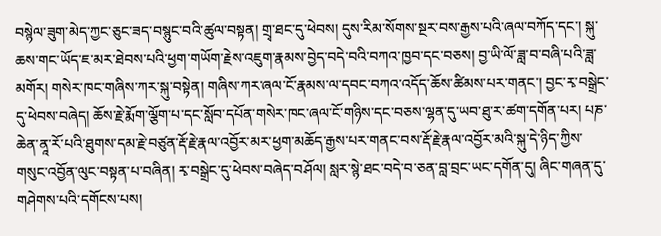བསྙེལ་ཟུག་མེད་ཀྱང་ཅུང་ཟད་བསྙུང་བའི་ཚུལ་བསྟན། གྲྭ་ཐང་དུ་ཕེབས། དུས་རིམ་སོགས་སྔར་བས་རྒྱས་པའི་ཞལ་བཀོད་དང་། སྐུ་ཆས་གང་ཡོད་ཇ་མར་ཐེབས་པའི་ཕྱག་གཡོག་རྗེས་འཇུག་རྣམས་བྱེད་བདེ་བའི་བཀའ་ཁྱབ་དང་བཅས། བྱ་ཡི་ལོ་ཟླ་བ་བཞི་པའི་ཟླ་མགོར། གསེར་ཁང་གཞིས་ཀར་སྐུ་བསྟེན། གཞིས་ཀར་ཞལ་ངོ་རྣམས་ལ་དབང་བཀའ་འདོད་ཆོས་ཚིམས་པར་གནང་། བྱང་རྭ་བསྒྲེང་དུ་ཕེབས་བཞེད། ཆོས་རྗེ་རྨོག་ལྕོག་པ་དང་སློབ་དཔོན་གསེར་ཁང་ཞལ་ངོ་གཉིས་དང་བཅས་ལྷན་དུ་ཡབ་ཐུ་ར་ཚག་དགོན་པར། པཎ་ཆེན་ནཱ་རོ་པའི་ཐུགས་དམ་རྗེ་བཙུན་རྡོ་རྗེ་རྣལ་འབྱོར་མར་ཕྱག་མཆོད་རྒྱས་པར་གནང་བས་རྡོ་རྗེ་རྣལ་འབྱོར་མའི་སྐུ་དེ་ཉིད་ཀྱིས་གསུང་འབྱོན་ལུང་བསྟན་པ་བཞིན། རྭ་བསྒྲེང་དུ་ཕེབས་བཞེད་བཤོལ། སླར་སྙེ་ཐང་བདེ་བ་ཅན་བླ་བྲང་ཡང་དགོན་དུ། ཞིང་གཞན་དུ་གཤེགས་པའི་དགོངས་པས།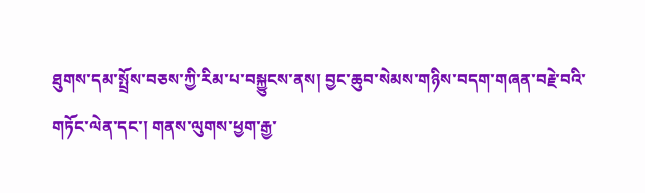ཐུགས་དམ་སྤྲོས་བཅས་ཀྱི་རིམ་པ་བསྐྱུངས་ནས། བྱང་ཆུབ་སེམས་གཉིས་བདག་གཞན་བརྗེ་བའི་གཏོང་ལེན་དང་། གནས་ལུགས་ཕྱག་རྒྱ་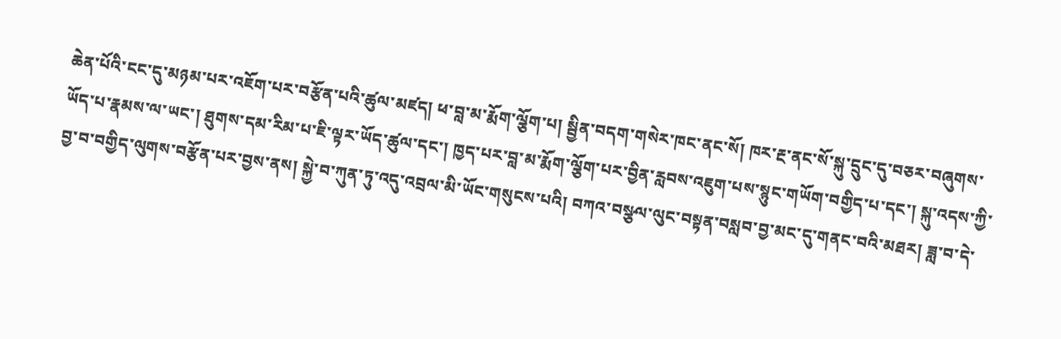ཆེན་པོའི་ངང་དུ་མཉམ་པར་འཇོག་པར་བརྩོན་པའི་ཚུལ་མཛད། ཕ་བླ་མ་རྨོག་ལྕོག་པ། སྦྱིན་བདག་གསེར་ཁང་ནང་སོ། ཁར་རྔ་ནང་སོ་སྐུ་དྲུང་དུ་བཅར་བཞུགས་ཡོད་པ་རྣམས་ལ་ཡང་། ཐུགས་དམ་རིམ་པ་ཇི་ལྟར་ཡོད་ཚུལ་དང་། ཁྱད་པར་བླ་མ་རྨོག་ལྕོག་པར་བྱིན་རླབས་འཇུག་པས་སྙུང་གཡོག་བགྱིད་པ་དང་། སྐུ་འདས་ཀྱི་བྱ་བ་བགྱིད་ལུགས་བརྩོན་པར་བྱས་ནས། སྐྱེ་བ་ཀུན་ཏུ་འདུ་འབྲལ་མི་ཡོང་གསུངས་པའི། བཀའ་བསྩལ་ལུང་བསྟན་བསླབ་བྱ་མང་དུ་གནང་བའི་མཐར། ཟླ་བ་དེ་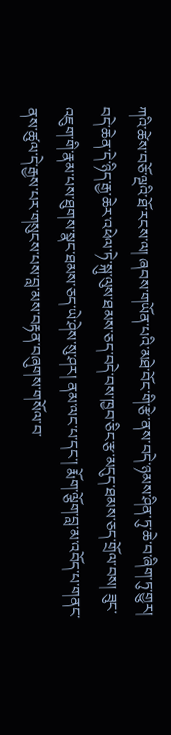ཀའི་ཚེས་བཅོ་ལྔའི་ཐོ་རངས་ལ། ཞབས་གཡོན་པའི་མཐེ་བོང་གི་རྩེ་ནས་བདེ་ཉམས་ཤིན་ཏུ་ཆེ་བ་ཞིག་ཏུ་གྱུར། བདེ་ཆེན་དེ་ཉིད་རྒྱ་ཆེར་འཕེལ་ཏེ་སྐུ་ལུས་ཐམས་ཅད་བདེ་བས་ཁྱབ་ཅིང་རྩ་མདུད་ཐམས་ཅད་གྲོལ་བས། ཟུང་འཇུག་གི་རྣམ་པས་ཐུགས་སྣང་ཐམས་ཅད་ཡེ་ཤེས་སུ་ཤར། ནམ་ལང་པ་དང་། རྨོག་ལྕོག་བླ་མ་འབོད་པ་གནང་ནས་ཚུལ་དེ་རྒྱས་པར་གསུངས་པས་བླ་མས་བརྟན་བཞུགས་གསོལ་བ་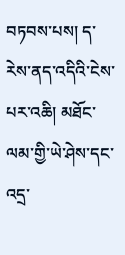བཏབས་པས། ད་རེས་ནད་འདིའི་ངེས་པར་འཆི། མཐོང་ལམ་གྱི་ཡེ་ཤེས་དང་འདྲ་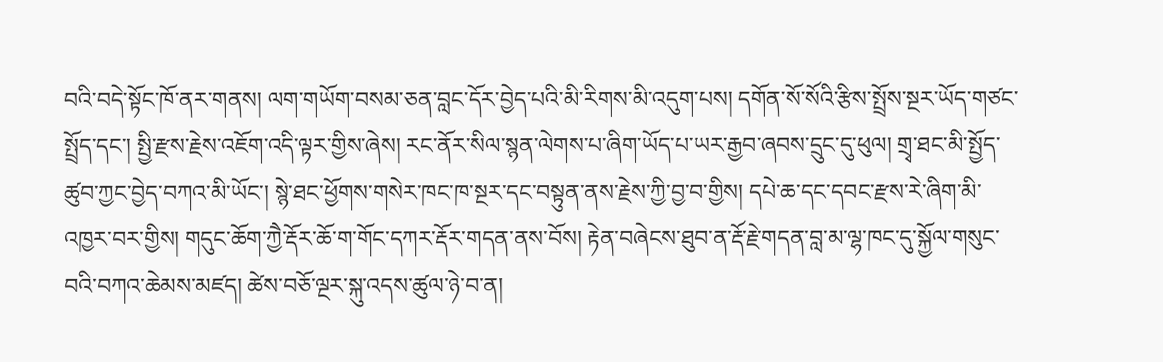བའི་བདེ་སྟོང་ཁོ་ནར་གནས། ལག་གཡོག་བསམ་ཅན་བླང་དོར་བྱེད་པའི་མི་རིགས་མི་འདུག་པས། དགོན་སོ་སོའི་རྩིས་སྤྲོས་སྔར་ཡོད་གཙང་སྤྲོད་དང་། སྤྱི་རྫས་རྗེས་འཇོག་འདི་ལྟར་གྱིས་ཞེས། རང་ནོར་སིལ་སྙན་ལེགས་པ་ཞིག་ཡོད་པ་ཡར་རྒྱབ་ཞབས་དྲུང་དུ་ཕུལ། གྲྭ་ཐང་མི་སྤྱོད་ཚུབ་ཀྱང་བྱེད་བཀའ་མི་ཡོང་། སྙེ་ཐང་ཕྱོགས་གསེར་ཁང་ཁ་སྔར་དང་བསྟུན་ནས་རྗེས་ཀྱི་བྱ་བ་གྱིས། དཔེ་ཆ་དང་དབང་རྫས་རེ་ཞིག་མི་འཁྱར་བར་གྱིས། གདུང་ཆོག་ཀྱཻ་རྡོར་ཆོ་ག་གོང་དཀར་རྡོར་གདན་ནས་བོས། རྟེན་བཞེངས་ཐུབ་ན་རྡོ་རྗེ་གདན་བླ་མ་ལྷ་ཁང་དུ་སྐྱོལ་གསུང་བའི་བཀའ་ཆེམས་མཛད། ཚེས་བཅོ་ལྔར་སྐུ་འདས་ཚུལ་ཉེ་བ་ན།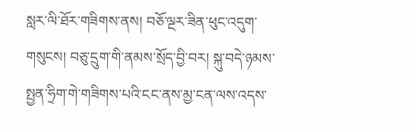སླར་ལི་ཐོར་གཟིགས་ནས། བཅོ་ལྔར་ཟིན་ཕུང་འདུག་གསུངས། བཅུ་དྲུག་གི་ནམས་སྲོད་བྱི་བར། སྐུ་བདེ་ཉམས་སྤྱན་ཧྲིག་གེ་གཟིགས་པའི་ངང་ནས་མྱ་ངན་ལས་འདས་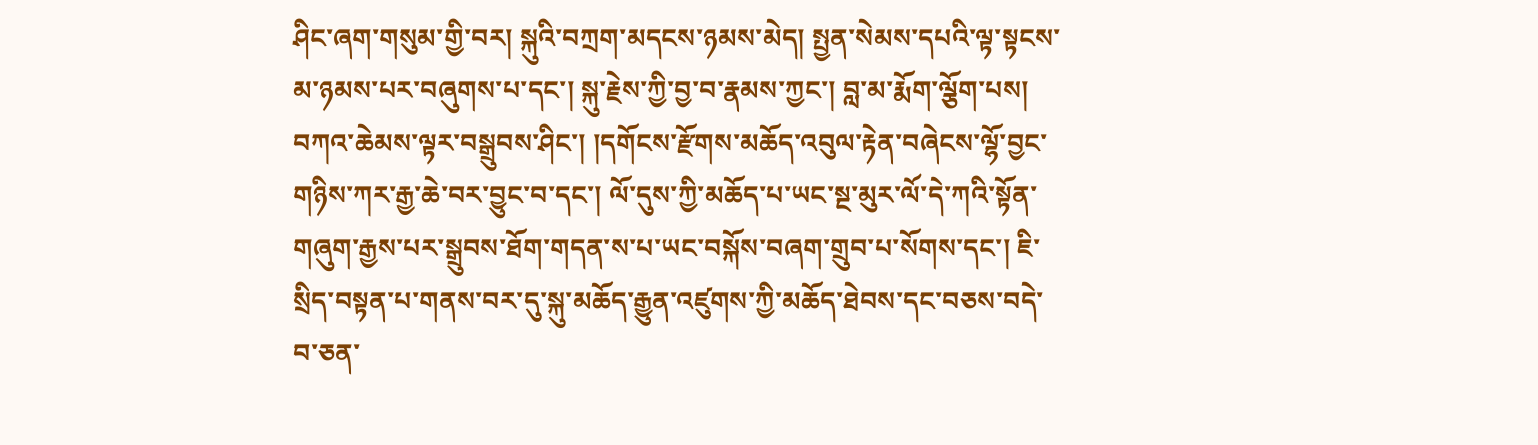ཤིང་ཞག་གསུམ་གྱི་བར། སྐུའི་བཀྲག་མདངས་ཉམས་མེད། སྤྱན་སེམས་དཔའི་ལྟ་སྟངས་མ་ཉམས་པར་བཞུགས་པ་དང་། སྐུ་རྗེས་ཀྱི་བྱ་བ་རྣམས་ཀྱང་། བླ་མ་རྨོག་ལྕོག་པས། བཀའ་ཆེམས་ལྟར་བསྒྲུབས་ཤིང་། །དགོངས་རྫོགས་མཆོད་འབུལ་རྟེན་བཞེངས་ལྷོ་བྱང་གཉིས་ཀར་རྒྱ་ཆེ་བར་བྱུང་བ་དང་། ལོ་དུས་ཀྱི་མཆོད་པ་ཡང་སྔ་མུར་ལོ་དེ་ཀའི་སྟོན་གཞུག་རྒྱས་པར་སྒྲུབས་ཐོག་གདན་ས་པ་ཡང་བསྐོས་བཞག་གྲུབ་པ་སོགས་དང་། ཇི་སྲིད་བསྟན་པ་གནས་བར་དུ་སྐུ་མཆོད་རྒྱུན་འཛུགས་ཀྱི་མཆོད་ཐེབས་དང་བཅས་བདེ་བ་ཅན་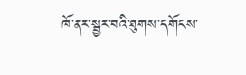ཁོ་ནར་སྦྱར་བའི་ཐུགས་དགོངས་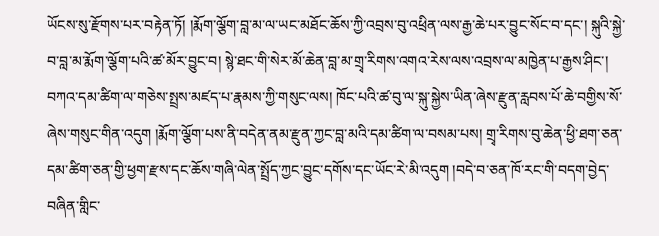ཡོངས་སུ་རྫོགས་པར་བརྟེན་ཏོ། །རྨོག་ལྕོག་བླ་མ་ལ་ཡང་མཐོང་ཆོས་ཀྱི་འབྲས་བུ་འཕྲིན་ལས་རྒྱ་ཆེ་པར་བྱུང་སོང་བ་དང་། སྐུའི་སྐྱེ་བ་བླ་མ་རྨོག་ལྕོག་པའི་ཚ་མོར་བྱུང་བ། སྙེ་ཐང་གི་སེར་མོ་ཆེན་བླ་མ་གྲྭ་རིགས་འགའ་རེས་ལས་འབྲས་ལ་མཁྱེན་པ་རྒྱས་ཤིང་། བཀའ་དམ་ཚིག་ལ་གཅེས་སྤྲས་མཛད་པ་རྣམས་ཀྱི་གསུང་ལས། ཁོང་པའི་ཚ་བུ་ལ་སྐུ་སྐྱེས་ཡིན་ཞེས་རྫུན་རླབས་པོ་ཆེ་བགྱིས་སོ་ཞེས་གསུང་གིན་འདུག །རྨོག་ལྕོག་པས་ནི་བདེན་ནམ་རྫུན་ཀྱང་བླ་མའི་དམ་ཚིག་ལ་བསམ་པས། གྲྭ་རིགས་བུ་ཆེན་ཕྱི་ཐག་ཅན་དམ་ཚིག་ཅན་གྱི་ཕྱག་རྫས་དང་ཆོས་གཞི་ལེན་སྤྲོད་ཀྱང་བྱུང་དགོས་དང་ཡོང་རེ་མི་འདུག །བདེ་བ་ཅན་ཁོ་རང་གི་བདག་བྱེད་བཞིན་གླིང་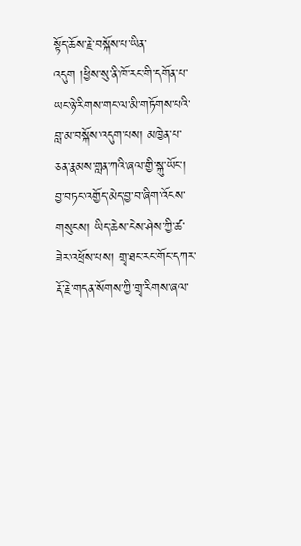སྟོད་ཆོས་རྗེ་བསྐོས་པ་ཡིན་འདུག །ཕྱིས་སུ་ནི་ཁོ་རང་གི་དགོན་པ་ཡང་ཉེ་རིགས་གང་ལ་མི་གཏོགས་པའི་བླ་མ་བསྐོས་འདུག་པས། མཁྱེན་པ་ཅན་རྣམས་གླན་ཀའི་ཞལ་གྱི་སྐུ་ཡོང་། བྱ་བཏང་འགྱོད་མེད་བྱ་བ་ཞིག་འོངས་གསུངས། ཡིད་ཆེས་ངེས་ཤེས་ཀྱི་ཚ་ཟེར་འཕྲོས་པས། གྲྭ་ཐང་རང་གོང་དཀར་རྡོ་རྗེ་གདན་སོགས་ཀྱི་གྲྭ་རིགས་ཞལ་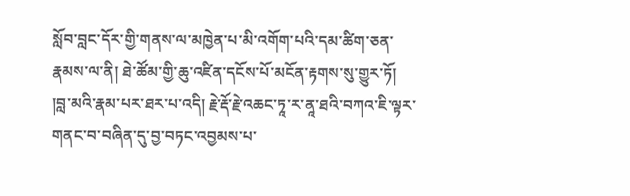སློབ་བླང་དོར་གྱི་གནས་ལ་མཁྱེན་པ་མི་འགོག་པའི་དམ་ཚིག་ཅན་རྣམས་ལ་ནི། ཐེ་ཚོམ་གྱི་ཆུ་འཛིན་དངོས་པོ་མངོན་རྟགས་སུ་གྱུར་ཏོ།
།བླ་མའི་རྣམ་པར་ཐར་པ་འདི། རྗེ་རྡོ་རྗེ་འཆང་ཏཱ་ར་ནཱ་ཐའི་བཀའ་ཇི་ལྟར་གནང་བ་བཞིན་དུ་བྱ་བཏང་འབྱམས་པ་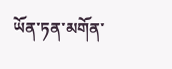ཡོན་ཏན་མགོན་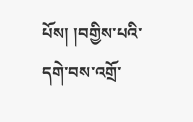པོས། །བགྱིས་པའི་དགེ་བས་འགྲོ་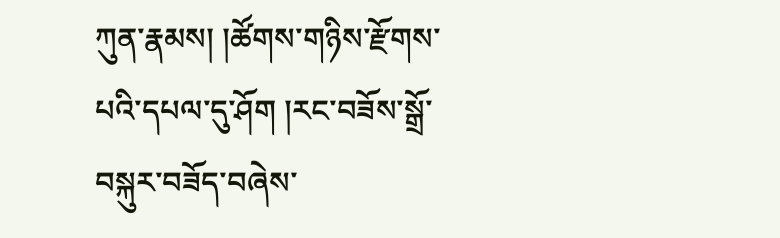ཀུན་རྣམས། །ཚོགས་གཉིས་རྫོགས་པའི་དཔལ་དུ་ཤོག །རང་བཟོས་སྒྲོ་བསྐུར་བཟོད་བཞེས་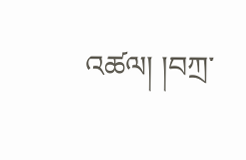འཚལ། །བཀྲ་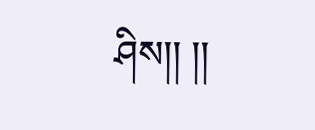ཤིས།། །།